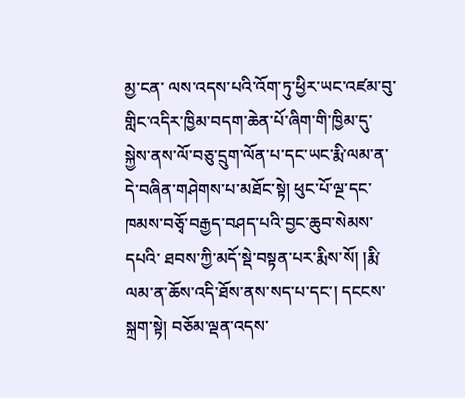མྱ་ངན་ ལས་འདས་པའི་འོག་ཏུ་ཕྱིར་ཡང་འཛམ་བུ་གླིང་འདིར་ཁྱིམ་བདག་ཆེན་པོ་ཞིག་གི་ཁྱིམ་དུ་སྐྱེས་ནས་ལོ་བཅུ་དྲུག་ལོན་པ་དང་ཡང་རྨི་ལམ་ན་དེ་བཞིན་གཤེགས་པ་མཐོང་སྟེ། ཕུང་པོ་ལྔ་དང་ཁམས་བཅྭོ་བརྒྱད་བཤད་པའི་བྱང་ཆུབ་སེམས་དཔའི་ ཐབས་ཀྱི་མདོ་སྡེ་བསྟན་པར་རྨིས་སོ། །རྨི་ལམ་ན་ཆོས་འདི་ཐོས་ནས་སད་པ་དང་། དངངས་སྐྲག་སྟེ། བཅོམ་ལྡན་འདས་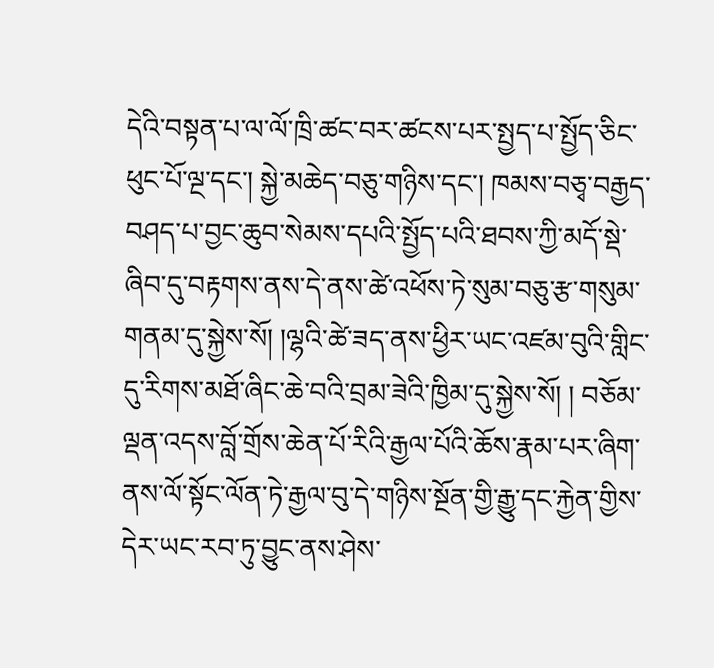དེའི་བསྟན་པ་ལ་ལོ་ཁྲི་ཚང་བར་ཚངས་པར་སྤྱད་པ་སྤྱོད་ཅིང་ཕུང་པོ་ལྔ་དང་། སྐྱེ་མཆེད་བཅུ་གཉིས་དང་། ཁམས་བཅྭ་བརྒྱད་ བཤད་པ་བྱང་ཆུབ་སེམས་དཔའི་སྤྱོད་པའི་ཐབས་ཀྱི་མདོ་སྡེ་ཞིབ་དུ་བརྟགས་ནས་དེ་ནས་ཚེ་འཕོས་ཏེ་སུམ་བཅུ་རྩ་གསུམ་གནམ་དུ་སྐྱེས་སོ། །ལྷའི་ཚེ་ཟད་ནས་ཕྱིར་ཡང་འཛམ་བུའི་གླིང་དུ་རིགས་མཐོ་ཞིང་ཆེ་བའི་བྲམ་ཟེའི་ཁྱིམ་དུ་སྐྱེས་སོ། ། བཅོམ་ལྡན་འདས་བློ་གྲོས་ཆེན་པོ་རིའི་རྒྱལ་པོའི་ཆོས་རྣམ་པར་ཞིག་ནས་ལོ་སྟོང་ལོན་ཏེ་རྒྱལ་བུ་དེ་གཉིས་སྔོན་གྱི་རྒྱུ་དང་རྐྱེན་གྱིས་དེར་ཡང་རབ་ཏུ་བྱུང་ནས་ཤེས་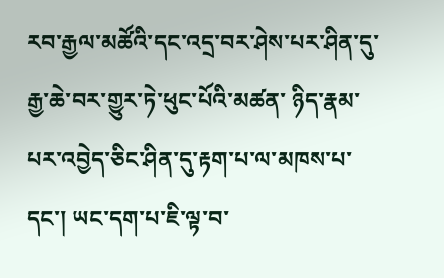རབ་རྒྱལ་མཚོའི་དང་འདྲ་བར་ཤེས་པར་ཤིན་དུ་རྒྱ་ཆེ་བར་གྱུར་ཏེ་ཕུང་པོའི་མཚན་ ཉིད་རྣམ་པར་འབྱེད་ཅིང་ཤིན་དུ་རྟག་པ་ལ་མཁས་པ་དང་། ཡང་དག་པ་ཇི་ལྟ་བ་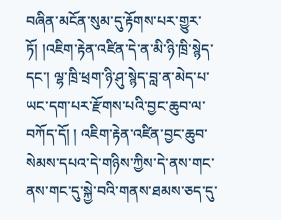བཞིན་མངོན་སུམ་དུ་རྟོགས་པར་གྱུར་ཏོ། །འཇིག་རྟེན་འཛིན་དེ་ན་མི་ཉི་ཁྲི་སྙེད་དང་། ལྷ་ཁྲི་ཕྲག་ཉི་ཤུ་སྙེད་བླ་ན་མེད་པ་ཡང་དག་པར་རྫོགས་པའི་བྱང་ཆུབ་ལ་བཀོད་དོ། ། འཇིག་རྟེན་འཛིན་བྱང་ཆུབ་སེམས་དཔའ་དེ་གཉིས་ཀྱིས་དེ་ནས་གང་ནས་གང་དུ་སྐྱེ་བའི་གནས་ཐམས་ཅད་དུ་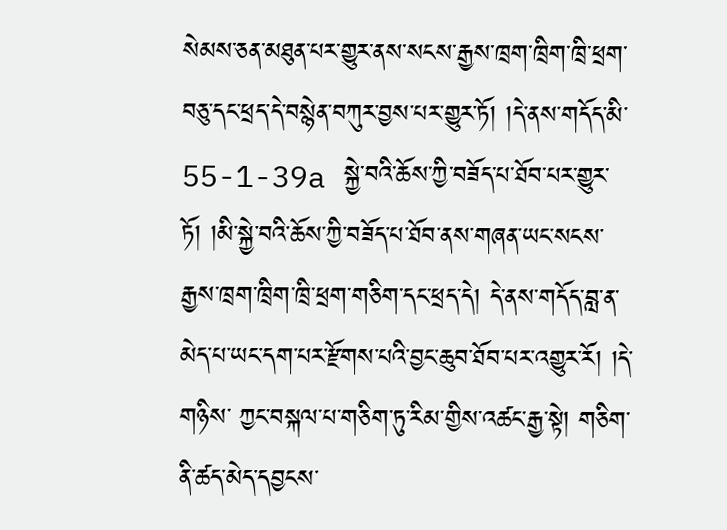སེམས་ཅན་མཐུན་པར་གྱུར་ནས་སངས་རྒྱས་ཁྲག་ཁྲིག་ཁྲི་ཕྲག་བཅུ་དང་ཕྲད་དེ་བསྙེན་བཀུར་བྱས་པར་གྱུར་ཏོ། །དེ་ནས་གདོད་མི་ 55-1-39a སྐྱེ་བའི་ཆོས་ཀྱི་བཟོད་པ་ཐོབ་པར་གྱུར་ཏོ། །མི་སྐྱེ་བའི་ཆོས་ཀྱི་བཟོད་པ་ཐོབ་ནས་གཞན་ཡང་སངས་རྒྱས་ཁྲག་ཁྲིག་ཁྲི་ཕྲག་གཅིག་དང་ཕྲད་དེ། དེ་ནས་གདོད་བླ་ན་མེད་པ་ཡང་དག་པར་རྫོགས་པའི་བྱང་ཆུབ་ཐོབ་པར་འགྱུར་རོ། །དེ་གཉིས་ ཀྱང་བསྐལ་པ་གཅིག་ཏུ་རིམ་གྱིས་འཚང་རྒྱ་སྟེ། གཅིག་ནི་ཚད་མེད་དབྱངས་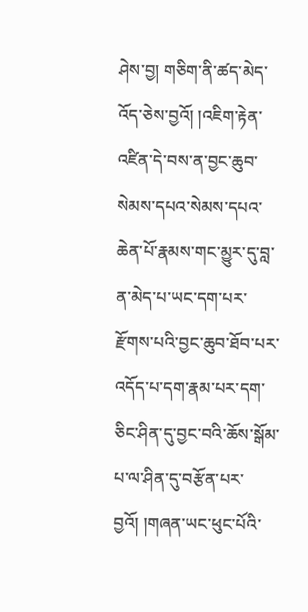ཤེས་བྱ། གཅིག་ནི་ཚད་མེད་འོད་ཅེས་བྱའོ། །འཇིག་རྟེན་འཛིན་དེ་བས་ན་བྱང་ཆུབ་སེམས་དཔའ་སེམས་དཔའ་ཆེན་པོ་རྣམས་གང་མྱུར་དུ་བླ་ན་མེད་པ་ཡང་དག་པར་ རྫོགས་པའི་བྱང་ཆུབ་ཐོབ་པར་འདོད་པ་དག་རྣམ་པར་དག་ཅིང་ཤིན་དུ་བྱང་བའི་ཆོས་སྒོམ་པ་ལ་ཤིན་དུ་བརྩོན་པར་བྱའོ། །གཞན་ཡང་ཕུང་པོའི་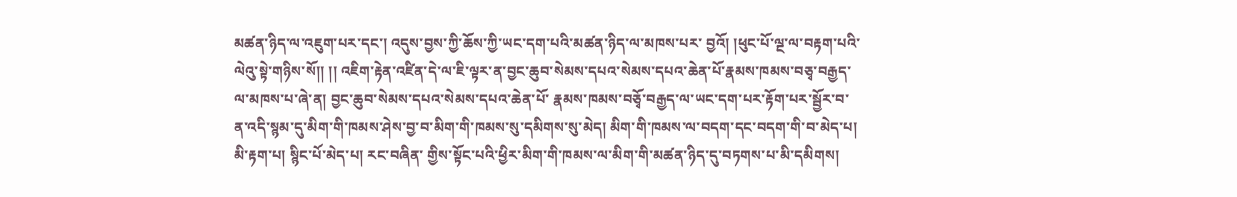མཚན་ཉིད་ལ་འཇུག་པར་དང་། འདུས་བྱས་ཀྱི་ཆོས་ཀྱི་ཡང་དག་པའི་མཚན་ཉིད་ལ་མཁས་པར་ བྱའོ། །ཕུང་པོ་ལྔ་ལ་བརྟག་པའི་ལེའུ་སྟེ་གཉིས་སོ།། །། འཇིག་རྟེན་འཛིན་དེ་ལ་ཇི་ལྟར་ན་བྱང་ཆུབ་སེམས་དཔའ་སེམས་དཔའ་ཆེན་པོ་རྣམས་ཁམས་བཅྭ་བརྒྱད་ལ་མཁས་པ་ཞེ་ན། བྱང་ཆུབ་སེམས་དཔའ་སེམས་དཔའ་ཆེན་པོ་ རྣམས་ཁམས་བཅྭོ་བརྒྱད་ལ་ཡང་དག་པར་རྟོག་པར་སྦྱོར་བ་ན་འདི་སྙམ་དུ་མིག་གི་ཁམས་ཤེས་བྱ་བ་མིག་གི་ཁམས་སུ་དམིགས་སུ་མེད། མིག་གི་ཁམས་ལ་བདག་དང་བདག་གི་བ་མེད་པ། མི་རྟག་པ། སྙིང་པོ་མེད་པ། རང་བཞིན་ གྱིས་སྟོང་པའི་ཕྱིར་མིག་གི་ཁམས་ལ་མིག་གི་མཚན་ཉིད་དུ་བཏགས་པ་མི་དམིགས།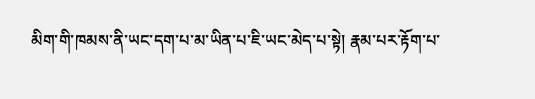མིག་གི་ཁམས་ནི་ཡང་དག་པ་མ་ཡིན་པ་ཇི་ཡང་མེད་པ་སྟེ། རྣམ་པར་རྟོག་པ་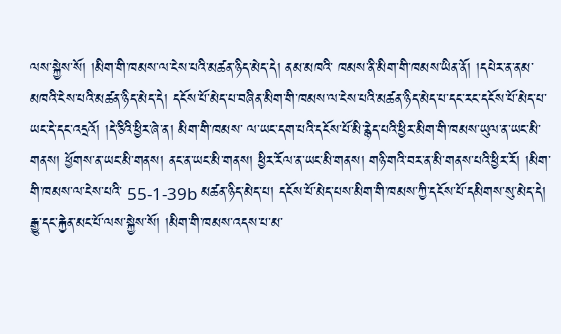ལས་སྐྱེས་སོ། །མིག་གི་ཁམས་ལ་ངེས་པའི་མཚན་ཉིད་མེད་དེ། ནམ་མཁའི་ ཁམས་ནི་མིག་གི་ཁམས་ཡིན་ནོ། །དཔེར་ན་ནམ་མཁའི་ངེས་པའི་མཚན་ཉིད་མེད་དེ། དངོས་པོ་མེད་པ་བཞིན་མིག་གི་ཁམས་ལ་ངེས་པའི་མཚན་ཉིད་མེད་པ་དང་རང་དངོས་པོ་མེད་པ་ཡང་དེ་དང་འདྲའོ། །དེ་ཅིའི་ཕྱིར་ཞེ་ན། མིག་གི་ཁམས་ ལ་ཡང་དག་པའི་དངོས་པོ་མི་རྙེད་པའི་ཕྱིར་མིག་གི་ཁམས་ཡུལ་ན་ཡང་མི་གནས། ཕྱོགས་ན་ཡང་མི་གནས། ནང་ན་ཡང་མི་གནས། ཕྱིར་རོལ་ན་ཡང་མི་གནས། གཉི་གའི་བར་ན་མི་གནས་པའི་ཕྱིར་རོ། །མིག་གི་ཁམས་ལ་ངེས་པའི་ 55-1-39b མཚན་ཉིད་མེད་པ། དངོས་པོ་མེད་པས་མིག་གི་ཁམས་ཀྱི་དངོས་པོ་དམིགས་སུ་མེད་དེ། རྒྱུ་དང་རྐྱེན་མང་པོ་ལས་སྐྱེས་སོ། །མིག་གི་ཁམས་འདས་པ་མ་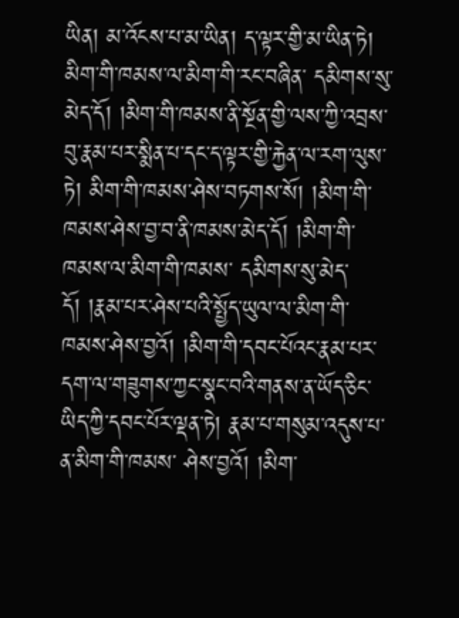ཡིན། མ་འོངས་པ་མ་ཡིན། ད་ལྟར་གྱི་མ་ཡིན་ཏེ། མིག་གི་ཁམས་ལ་མིག་གི་རང་བཞིན་ དམིགས་སུ་མེད་དོ། །མིག་གི་ཁམས་ནི་སྔོན་གྱི་ལས་ཀྱི་འབྲས་བུ་རྣམ་པར་སྨིན་པ་དང་ད་ལྟར་གྱི་རྐྱེན་ལ་རག་ལུས་ཏེ། མིག་གི་ཁམས་ཤེས་བཏགས་སོ། །མིག་གི་ཁམས་ཤེས་བྱ་བ་ནི་ཁམས་མེད་དོ། །མིག་གི་ཁམས་ལ་མིག་གི་ཁམས་ དམིགས་སུ་མེད་དོ། །རྣམ་པར་ཤེས་པའི་སྤྱོད་ཡུལ་ལ་མིག་གི་ཁམས་ཤེས་བྱའོ། །མིག་གི་དབང་པོའང་རྣམ་པར་དག་ལ་གཟུགས་ཀྱང་སྣང་བའི་གནས་ན་ཡོད་ཅིང་ཡིད་ཀྱི་དབང་པོར་ལྡན་ཏེ། རྣམ་པ་གསུམ་འདུས་པ་ན་མིག་གི་ཁམས་ ཤེས་བྱའོ། །མིག་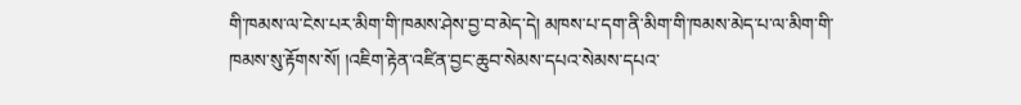གི་ཁམས་ལ་ངེས་པར་མིག་གི་ཁམས་ཤེས་བྱ་བ་མེད་དེ། མཁས་པ་དག་ནི་མིག་གི་ཁམས་མེད་པ་ལ་མིག་གི་ཁམས་སུ་རྟོགས་སོ། །འཇིག་རྟེན་འཛིན་བྱང་ཆུབ་སེམས་དཔའ་སེམས་དཔའ་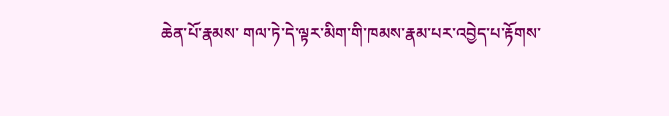ཆེན་པོ་རྣམས་ གལ་ཏེ་དེ་ལྟར་མིག་གི་ཁམས་རྣམ་པར་འབྱེད་པ་རྟོགས་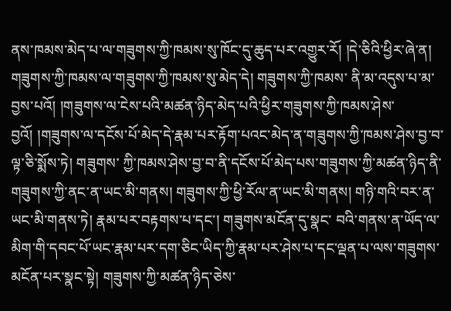ནས་ཁམས་མེད་པ་ལ་གཟུགས་ཀྱི་ཁམས་སུ་ཁོང་དུ་ཆུད་པར་འགྱུར་རོ། །དེ་ཅིའི་ཕྱིར་ཞེ་ན། གཟུགས་ཀྱི་ཁམས་ལ་གཟུགས་ཀྱི་ཁམས་སུ་མེད་དེ། གཟུགས་ཀྱི་ཁམས་ ནི་མ་འདུས་པ་མ་བྱས་པའོ། །གཟུགས་ལ་ངེས་པའི་མཚན་ཉིད་མེད་པའི་ཕྱིར་གཟུགས་ཀྱི་ཁམས་ཤེས་བྱའོ། །གཟུགས་ལ་དངོས་པོ་མེད་དེ་རྣམ་པར་རྟོག་པའང་མེད་ན་གཟུགས་ཀྱི་ཁམས་ཤེས་བྱ་བ་ལྟ་ཅི་སྨོས་ཏེ། གཟུགས་ ཀྱི་ཁམས་ཤེས་བྱ་བ་ནི་དངོས་པོ་མེད་པས་གཟུགས་ཀྱི་མཚན་ཉིད་ནི་གཟུགས་ཀྱི་ནང་ན་ཡང་མི་གནས། གཟུགས་ཀྱི་ཕྱི་རོལ་ན་ཡང་མི་གནས། གཉི་གའི་བར་ན་ཡང་མི་གནས་ཏེ། རྣམ་པར་བརྟགས་པ་དང་། གཟུགས་མངོན་དུ་སྣང་ བའི་གནས་ན་ཡོད་ལ་མིག་གི་དབང་པོ་ཡང་རྣམ་པར་དག་ཅིང་ཡིད་ཀྱི་རྣམ་པར་ཤེས་པ་དང་ལྡན་པ་ལས་གཟུགས་མངོན་པར་སྣང་སྟེ། གཟུགས་ཀྱི་མཚན་ཉིད་ཅེས་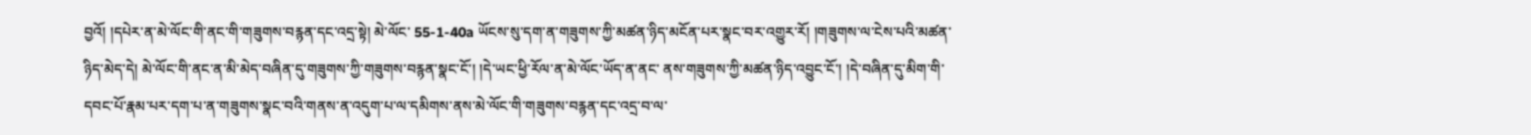བྱའོ། །དཔེར་ན་མེ་ལོང་གི་ནང་གི་གཟུགས་བརྙན་དང་འདྲ་སྟེ། མེ་ལོང་ 55-1-40a ཡོངས་སུ་དག་ན་གཟུགས་ཀྱི་མཚན་ཉིད་མངོན་པར་སྣང་བར་འགྱུར་རོ། །གཟུགས་ལ་ངེས་པའི་མཚན་ཉིད་མེད་དེ། མེ་ལོང་གི་ནང་ན་མི་མེད་བཞིན་དུ་གཟུགས་ཀྱི་གཟུགས་བརྙན་སྣང་ངོ་། །དེ་ཡང་ཕྱི་རོལ་ན་མེ་ལོང་ཡོད་ན་ནང་ ནས་གཟུགས་ཀྱི་མཚན་ཉིད་འབྱུང་ངོ་། །དེ་བཞིན་དུ་མིག་གི་དབང་པོ་རྣམ་པར་དག་པ་ན་གཟུགས་སྣང་བའི་གནས་ན་འདུག་པ་ལ་དམིགས་ནས་མེ་ལོང་གི་གཟུགས་བརྙན་དང་འདྲ་བ་ལ་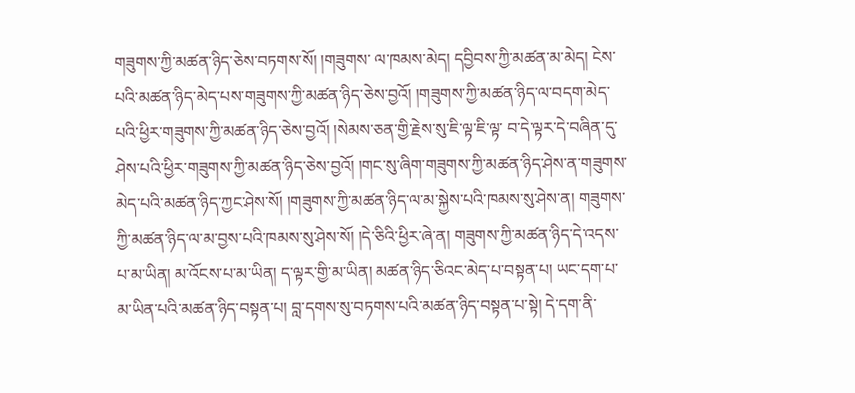གཟུགས་ཀྱི་མཚན་ཉིད་ཅེས་བཏགས་སོ། །གཟུགས་ ལ་ཁམས་མེད། དབྱིབས་ཀྱི་མཚན་མ་མེད། ངེས་པའི་མཚན་ཉིད་མེད་པས་གཟུགས་ཀྱི་མཚན་ཉིད་ཅེས་བྱའོ། །གཟུགས་ཀྱི་མཚན་ཉིད་ལ་བདག་མེད་པའི་ཕྱིར་གཟུགས་ཀྱི་མཚན་ཉིད་ཅེས་བྱའོ། །སེམས་ཅན་གྱི་རྗེས་སུ་ཇི་ལྟ་ཇི་ལྟ་ བ་དེ་ལྟར་དེ་བཞིན་དུ་ཤེས་པའི་ཕྱིར་གཟུགས་ཀྱི་མཚན་ཉིད་ཅེས་བྱའོ། །གང་སུ་ཞིག་གཟུགས་ཀྱི་མཚན་ཉིད་ཤེས་ན་གཟུགས་མེད་པའི་མཚན་ཉིད་ཀྱང་ཤེས་སོ། །གཟུགས་ཀྱི་མཚན་ཉིད་ལ་མ་སྐྱེས་པའི་ཁམས་སུ་ཤེས་ན། གཟུགས་ ཀྱི་མཚན་ཉིད་ལ་མ་བྱས་པའི་ཁམས་སུ་ཤེས་སོ། །དེ་ཅིའི་ཕྱིར་ཞེ་ན། གཟུགས་ཀྱི་མཚན་ཉིད་དེ་འདས་པ་མ་ཡིན། མ་འོངས་པ་མ་ཡིན། ད་ལྟར་གྱི་མ་ཡིན། མཚན་ཉིད་ཅིའང་མེད་པ་བསྟན་པ། ཡང་དག་པ་མ་ཡིན་པའི་མཚན་ཉིད་བསྟན་པ། བླ་དགས་སུ་བཏགས་པའི་མཚན་ཉིད་བསྟན་པ་སྟེ། དེ་དག་ནི་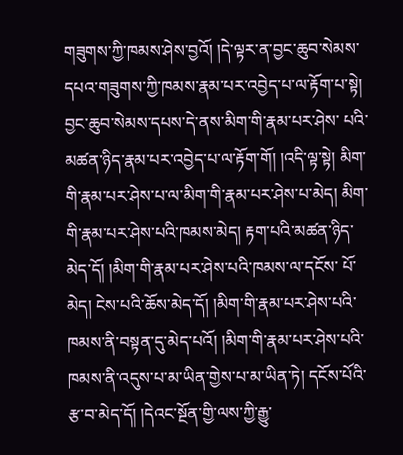གཟུགས་ཀྱི་ཁམས་ཤེས་བྱའོ། །དེ་ལྟར་ན་བྱང་ཆུབ་སེམས་དཔའ་གཟུགས་ཀྱི་ཁམས་རྣམ་པར་འབྱེད་པ་ལ་རྟོག་པ་སྟེ། བྱང་ཆུབ་སེམས་དཔས་དེ་ནས་མིག་གི་རྣམ་པར་ཤེས་ པའི་མཚན་ཉིད་རྣམ་པར་འབྱེད་པ་ལ་རྟོག་གོ། །འདི་ལྟ་སྟེ། མིག་གི་རྣམ་པར་ཤེས་པ་ལ་མིག་གི་རྣམ་པར་ཤེས་པ་མེད། མིག་གི་རྣམ་པར་ཤེས་པའི་ཁམས་མེད། རྟག་པའི་མཚན་ཉིད་མེད་དོ། །མིག་གི་རྣམ་པར་ཤེས་པའི་ཁམས་ལ་དངོས་ པོ་མེད། ངེས་པའི་ཆོས་མེད་དོ། །མིག་གི་རྣམ་པར་ཤེས་པའི་ཁམས་ནི་བསྟན་དུ་མེད་པའོ། །མིག་གི་རྣམ་པར་ཤེས་པའི་ཁམས་ནི་འདུས་པ་མ་ཡིན་གྱེས་པ་མ་ཡིན་ཏེ། དངོས་པོའི་རྩ་བ་མེད་དོ། །དེའང་སྔོན་གྱི་ལས་ཀྱི་རྒྱུ་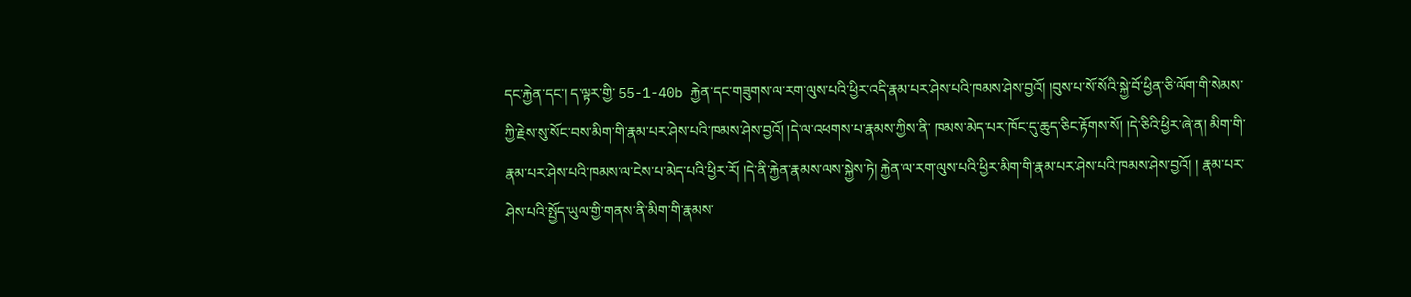དང་རྐྱེན་དང་། ད་ལྟར་གྱི་ 55-1-40b རྐྱེན་དང་གཟུགས་ལ་རག་ལུས་པའི་ཕྱིར་འདི་རྣམ་པར་ཤེས་པའི་ཁམས་ཤེས་བྱའོ། །བུས་པ་སོ་སོའི་སྐྱེ་བོ་ཕྱིན་ཅི་ལོག་གི་སེམས་ཀྱི་རྗེས་སུ་སོང་བས་མིག་གི་རྣམ་པར་ཤེས་པའི་ཁམས་ཤེས་བྱའོ། །དེ་ལ་འཕགས་པ་རྣམས་ཀྱིས་ནི་ ཁམས་མེད་པར་ཁོང་དུ་ཆུད་ཅིང་རྟོགས་སོ། །དེ་ཅིའི་ཕྱིར་ཞེ་ན། མིག་གི་རྣམ་པར་ཤེས་པའི་ཁམས་ལ་ངེས་པ་མེད་པའི་ཕྱིར་རོ། །དེ་ནི་རྐྱེན་རྣམས་ལས་སྐྱེས་ཏེ། རྐྱེན་ལ་རག་ལུས་པའི་ཕྱིར་མིག་གི་རྣམ་པར་ཤེས་པའི་ཁམས་ཤེས་བྱའོ། ། རྣམ་པར་ཤེས་པའི་སྤྱོད་ཡུལ་གྱི་གནས་ནི་མིག་གི་རྣམས་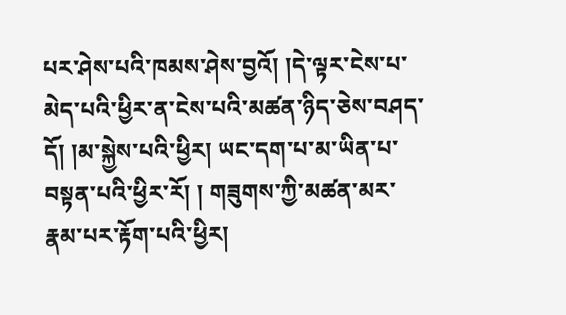པར་ཤེས་པའི་ཁམས་ཤེས་བྱའོ། །དེ་ལྟར་ངེས་པ་མེད་པའི་ཕྱིར་ན་ངེས་པའི་མཚན་ཉིད་ཅེས་བཤད་དོ། །མ་སྐྱེས་པའི་ཕྱིར། ཡང་དག་པ་མ་ཡིན་པ་བསྟན་པའི་ཕྱིར་རོ། ། གཟུགས་ཀྱི་མཚན་མར་རྣམ་པར་རྟོག་པའི་ཕྱིར།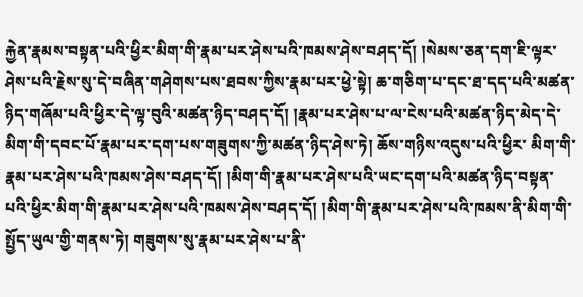རྐྱེན་རྣམས་བསྟན་པའི་ཕྱིར་མིག་གི་རྣམ་པར་ཤེས་པའི་ཁམས་ཤེས་བཤད་དོ། །སེམས་ཅན་དག་ཇི་ལྟར་ཤེས་པའི་རྗེས་སུ་དེ་བཞིན་གཤེགས་པས་ཐབས་ཀྱིས་རྣམ་པར་ཕྱེ་སྟེ། ཆ་གཅིག་པ་དང་ཐ་དད་པའི་མཚན་ཉིད་གཞོམ་པའི་ཕྱིར་དེ་ལྟ་བུའི་མཚན་ཉིད་བཤད་དོ། །རྣམ་པར་ཤེས་པ་ལ་ངེས་པའི་མཚན་ཉིད་མེད་དེ་མིག་གི་དབང་པོ་རྣམ་པར་དག་པས་གཟུགས་ཀྱི་མཚན་ཉིད་ཤེས་ཏེ། ཆོས་གཉིས་འདུས་པའི་ཕྱིར་ མིག་གི་རྣམ་པར་ཤེས་པའི་ཁམས་ཤེས་བཤད་དོ། །མིག་གི་རྣམ་པར་ཤེས་པའི་ཡང་དག་པའི་མཚན་ཉིད་བསྟན་པའི་ཕྱིར་མིག་གི་རྣམ་པར་ཤེས་པའི་ཁམས་ཤེས་བཤད་དོ། །མིག་གི་རྣམ་པར་ཤེས་པའི་ཁམས་ནི་མིག་གི་སྤྱོད་ཡུལ་གྱི་གནས་ཏེ། གཟུགས་སུ་རྣམ་པར་ཤེས་པ་ནི་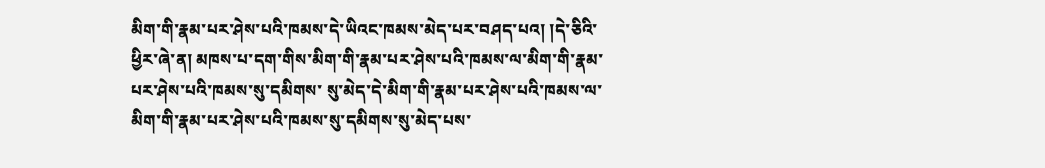མིག་གི་རྣམ་པར་ཤེས་པའི་ཁམས་དེ་ཡིའང་ཁམས་མེད་པར་བཤད་པའ། །དེ་ཅིའི་ཕྱིར་ཞེ་ན། མཁས་པ་དག་གིས་མིག་གི་རྣམ་པར་ཤེས་པའི་ཁམས་ལ་མིག་གི་རྣམ་པར་ཤེས་པའི་ཁམས་སུ་དམིགས་ སུ་མེད་དེ་མིག་གི་རྣམ་པར་ཤེས་པའི་ཁམས་ལ་མིག་གི་རྣམ་པར་ཤེས་པའི་ཁམས་སུ་དམིགས་སུ་མེད་པས་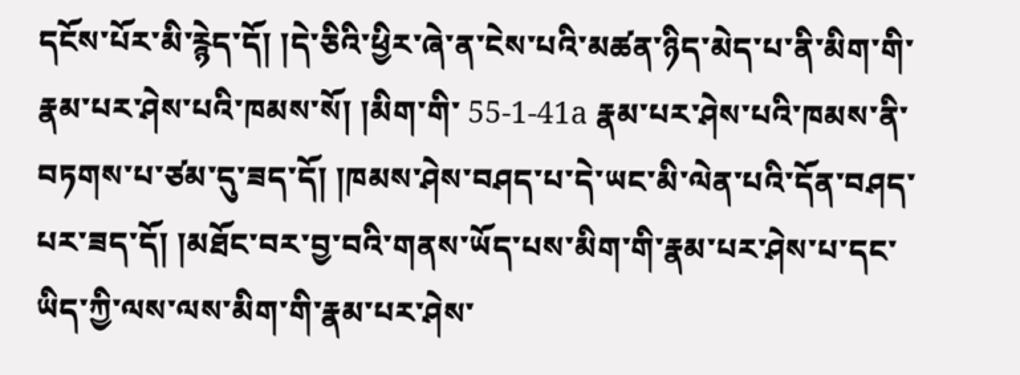དངོས་པོར་མི་རྙེད་དོ། །དེ་ཅིའི་ཕྱིར་ཞེ་ན་ངེས་པའི་མཚན་ཉིད་མེད་པ་ནི་མིག་གི་རྣམ་པར་ཤེས་པའི་ཁམས་སོ། །མིག་གི་ 55-1-41a རྣམ་པར་ཤེས་པའི་ཁམས་ནི་བཏགས་པ་ཙམ་དུ་ཟད་དོ། །ཁམས་ཤེས་བཤད་པ་དེ་ཡང་མི་ལེན་པའི་དོན་བཤད་པར་ཟད་དོ། །མཐོང་བར་བྱ་བའི་གནས་ཡོད་པས་མིག་གི་རྣམ་པར་ཤེས་པ་དང་ཡིད་ཀྱི་ལས་ལས་མིག་གི་རྣམ་པར་ཤེས་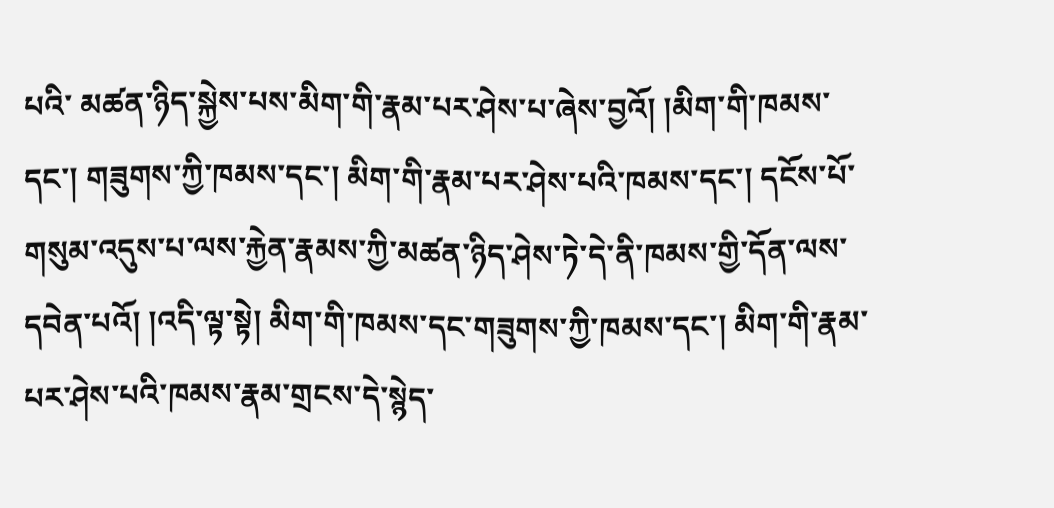པའི་ མཚན་ཉིད་སྐྱེས་པས་མིག་གི་རྣམ་པར་ཤེས་པ་ཞེས་བྱའོ། །མིག་གི་ཁམས་དང་། གཟུགས་ཀྱི་ཁམས་དང་། མིག་གི་རྣམ་པར་ཤེས་པའི་ཁམས་དང་། དངོས་པོ་གསུམ་འདུས་པ་ལས་རྐྱེན་རྣམས་ཀྱི་མཚན་ཉིད་ཤེས་ཏེ་དེ་ནི་ཁམས་གྱི་དོན་ལས་ དབེན་པའོ། །འདི་ལྟ་སྟེ། མིག་གི་ཁམས་དང་གཟུགས་ཀྱི་ཁམས་དང་། མིག་གི་རྣམ་པར་ཤེས་པའི་ཁམས་རྣམ་གྲངས་དེ་སྙེད་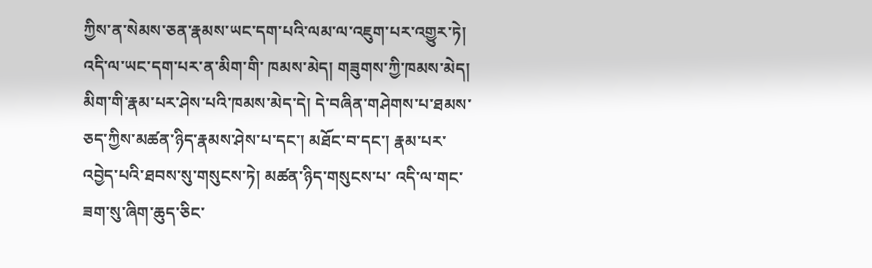ཀྱིས་ན་སེམས་ཅན་རྣམས་ཡང་དག་པའི་ལམ་ལ་འཇུག་པར་འགྱུར་ཏེ། འདི་ལ་ཡང་དག་པར་ན་མིག་གི་ ཁམས་མེད། གཟུགས་ཀྱི་ཁམས་མེད། མིག་གི་རྣམ་པར་ཤེས་པའི་ཁམས་མེད་དེ། དེ་བཞིན་གཤེགས་པ་ཐམས་ཅད་ཀྱིས་མཚན་ཉིད་རྣམས་ཤེས་པ་དང་། མཐོང་བ་དང་། རྣམ་པར་འབྱེད་པའི་ཐབས་སུ་གསུངས་ཏེ། མཚན་ཉིད་གསུངས་པ་ འདི་ལ་གང་ཟག་སུ་ཞིག་ཆུད་ཅིང་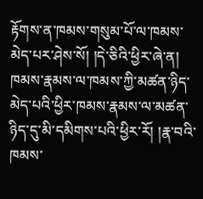རྟོགས་ན་ཁམས་གསུམ་པོ་ལ་ཁམས་མེད་པར་ཤེས་སོ། །དེ་ཅིའི་ཕྱིར་ཞེ་ན། ཁམས་རྣམས་ལ་ཁམས་ཀྱི་མཚན་ཉིད་མེད་པའི་ཕྱིར་ཁམས་རྣམས་ལ་མཚན་ཉིད་དུ་མི་དམིགས་པའི་ཕྱིར་རོ། །རྣ་བའི་ ཁམས་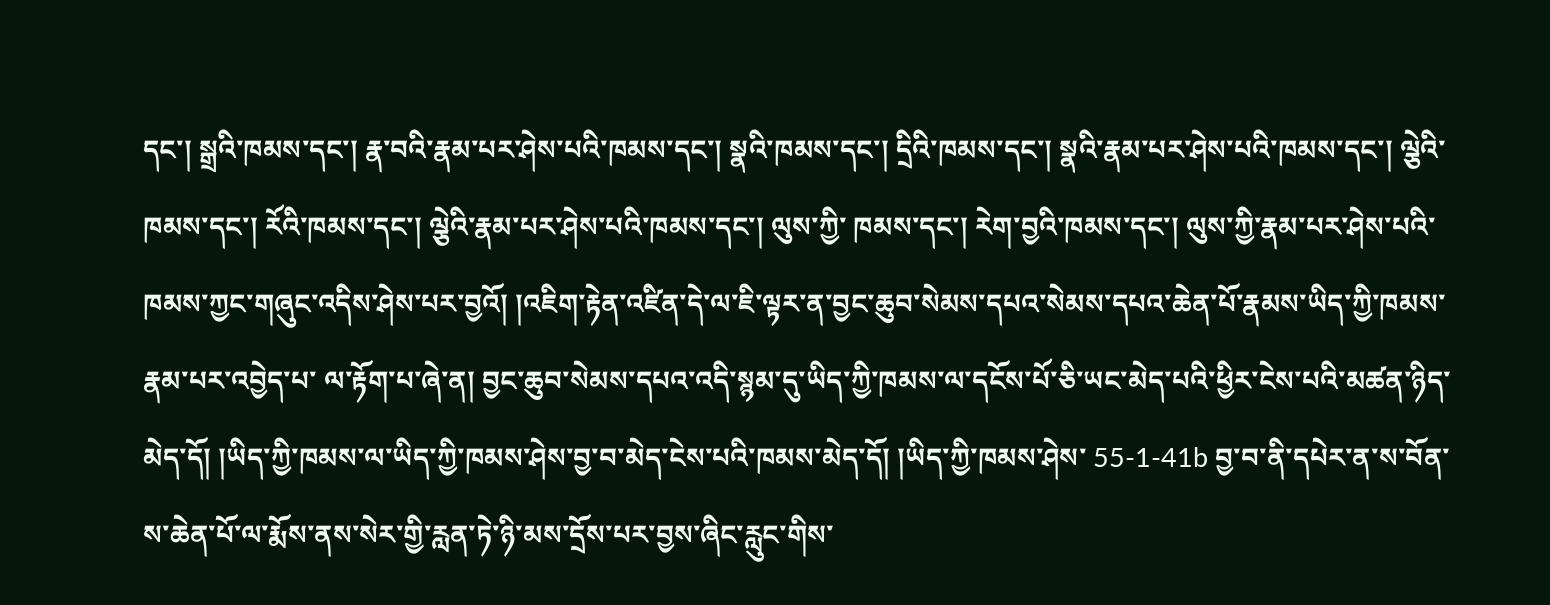དང་། སྒྲའི་ཁམས་དང་། རྣ་བའི་རྣམ་པར་ཤེས་པའི་ཁམས་དང་། སྣའི་ཁམས་དང་། དྲིའི་ཁམས་དང་། སྣའི་རྣམ་པར་ཤེས་པའི་ཁམས་དང་། ལྕེའི་ཁམས་དང་། རོའི་ཁམས་དང་། ལྕེའི་རྣམ་པར་ཤེས་པའི་ཁམས་དང་། ལུས་ཀྱི་ ཁམས་དང་། རེག་བྱའི་ཁམས་དང་། ལུས་ཀྱི་རྣམ་པར་ཤེས་པའི་ཁམས་ཀྱང་གཞུང་འདིས་ཤེས་པར་བྱའོ། །འཇིག་རྟེན་འཛིན་དེ་ལ་ཇི་ལྟར་ན་བྱང་ཆུབ་སེམས་དཔའ་སེམས་དཔའ་ཆེན་པོ་རྣམས་ཡིད་ཀྱི་ཁམས་རྣམ་པར་འབྱེད་པ་ ལ་རྟོག་པ་ཞེ་ན། བྱང་ཆུབ་སེམས་དཔའ་འདི་སྙམ་དུ་ཡིད་ཀྱི་ཁམས་ལ་དངོས་པོ་ཅི་ཡང་མེད་པའི་ཕྱིར་ངེས་པའི་མཚན་ཉིད་མེད་དོ། །ཡིད་ཀྱི་ཁམས་ལ་ཡིད་ཀྱི་ཁམས་ཤེས་བྱ་བ་མེད་ངེས་པའི་ཁམས་མེད་དོ། །ཡིད་ཀྱི་ཁམས་ཤེས་ 55-1-41b བྱ་བ་ནི་དཔེར་ན་ས་བོན་ས་ཆེན་པོ་ལ་རྨོས་ནས་སེར་གྱི་རླན་ཏེ་ཉི་མས་དྲོས་པར་བྱས་ཞིང་རླུང་གིས་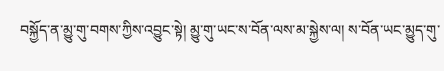བསྐྱོད་ན་མྱུ་གུ་བགས་ཀྱིས་འབྱུང་སྟེ། མྱུ་གུ་ཡང་ས་བོན་ལས་མ་སྐྱེས་ལ། ས་བོན་ཡང་མྱུད་གུ་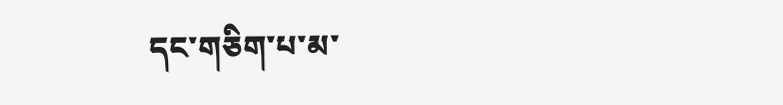དང་གཅིག་པ་མ་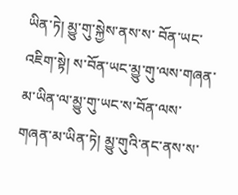ཡིན་ཏེ། མྱུ་གུ་སྐྱེས་ནས་ས་ བོན་ཡང་འཇིག་སྟེ། ས་བོན་ཡང་མྱུ་གུ་ལས་གཞན་མ་ཡིན་ལ་མྱུ་གུ་ཡང་ས་བོན་ལས་གཞན་མ་ཡིན་ཏེ། མྱུ་གུའི་ནང་ནས་ས་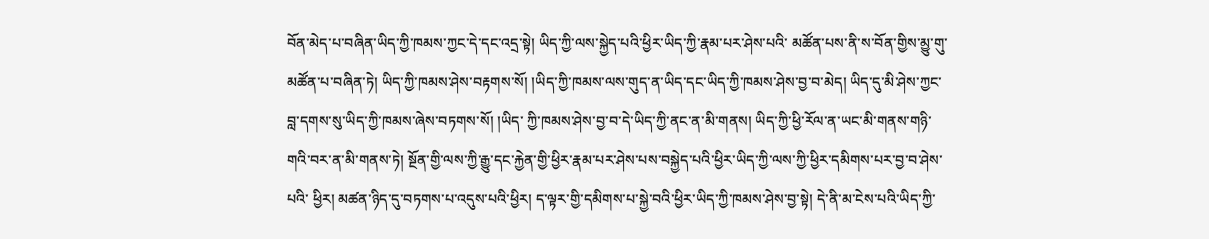བོན་མེད་པ་བཞིན་ཡིད་ཀྱི་ཁམས་ཀྱང་དེ་དང་འདྲ་སྟེ། ཡིད་ཀྱི་ལས་སྐྱེད་པའི་ཕྱིར་ཡིད་ཀྱི་རྣམ་པར་ཤེས་པའི་ མཚོན་པས་ནི་ས་བོན་གྱིས་མྱུ་གུ་མཚོན་པ་བཞིན་ཏེ། ཡིད་ཀྱི་ཁམས་ཤེས་བརྟགས་སོ། །ཡིད་ཀྱི་ཁམས་ལས་གུད་ན་ཡིད་དང་ཡིད་ཀྱི་ཁམས་ཤེས་བྱ་བ་མེད། ཡིད་དུ་མི་ཤེས་ཀྱང་བླ་དགས་སུ་ཡིད་ཀྱི་ཁམས་ཞེས་བཏགས་སོ། །ཡིད་ ཀྱི་ཁམས་ཤེས་བྱ་བ་དེ་ཡིད་ཀྱི་ནང་ན་མི་གནས། ཡིད་ཀྱི་ཕྱི་རོལ་ན་ཡང་མི་གནས་གཉི་གའི་བར་ན་མི་གནས་ཏེ། སྔོན་གྱི་ལས་ཀྱི་རྒྱུ་དང་རྐྱེན་གྱི་ཕྱིར་རྣམ་པར་ཤེས་པས་བསྐྱེད་པའི་ཕྱིར་ཡིད་ཀྱི་ལས་ཀྱི་ཕྱིར་དམིགས་པར་བྱ་བ་ཤེས་པའི་ ཕྱིར། མཚན་ཉིད་དུ་བཏགས་པ་འདུས་པའི་ཕྱིར། ད་ལྟར་གྱི་དམིགས་པ་སྐྱེ་བའི་ཕྱིར་ཡིད་ཀྱི་ཁམས་ཤེས་བྱ་སྟེ། དེ་ནི་མ་ངེས་པའི་ཡིད་ཀྱི་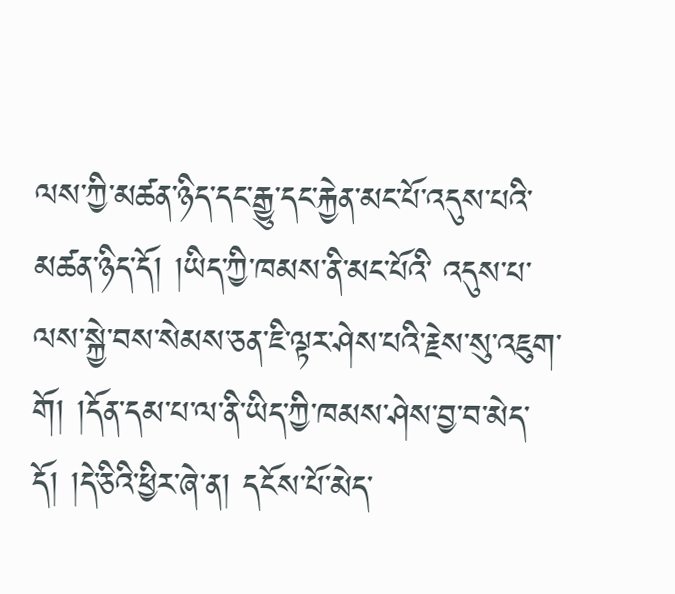ལས་ཀྱི་མཚན་ཉིད་དང་རྒྱུ་དང་རྐྱེན་མང་པོ་འདུས་པའི་མཚན་ཉིད་དོ། །ཡིད་ཀྱི་ཁམས་ནི་མང་པོའི་ འདུས་པ་ལས་སྐྱེ་བས་སེམས་ཅན་ཇི་ལྟར་ཤེས་པའི་རྗེས་སུ་འཇུག་གོ། །དོན་དམ་པ་ལ་ནི་ཡིད་ཀྱི་ཁམས་ཤེས་བྱ་བ་མེད་དོ། །དེ་ཅིའི་ཕྱིར་ཞེ་ན། དངོས་པོ་མེད་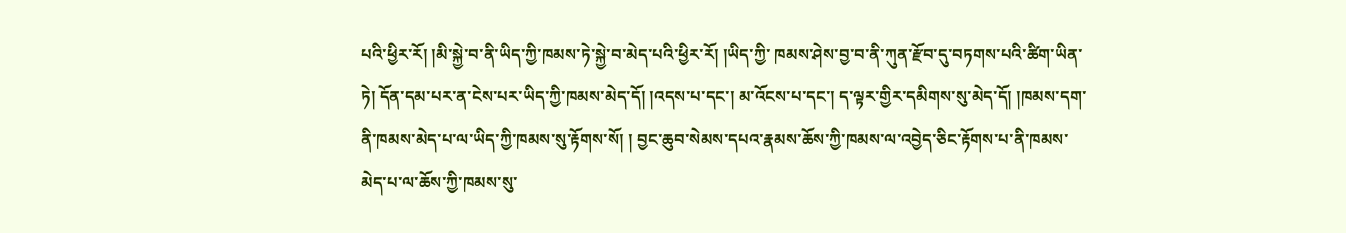པའི་ཕྱིར་རོ། །མི་སྐྱེ་བ་ནི་ཡིད་ཀྱི་ཁམས་ཏེ་སྐྱེ་བ་མེད་པའི་ཕྱིར་རོ། །ཡིད་ཀྱི་ ཁམས་ཤེས་བྱ་བ་ནི་ཀུན་རྫོབ་དུ་བཏགས་པའི་ཚིག་ཡིན་ཏེ། དོན་དམ་པར་ན་ངེས་པར་ཡིད་ཀྱི་ཁམས་མེད་དོ། །འདས་པ་དང་། མ་འོངས་པ་དང་། ད་ལྟར་གྱིར་དམིགས་སུ་མེད་དོ། །ཁམས་དག་ནི་ཁམས་མེད་པ་ལ་ཡིད་ཀྱི་ཁམས་སུ་རྟོགས་སོ། ། བྱང་ཆུབ་སེམས་དཔའ་རྣམས་ཆོས་ཀྱི་ཁམས་ལ་འབྱེད་ཅིང་རྟོགས་པ་ནི་ཁམས་མེད་པ་ལ་ཆོས་ཀྱི་ཁམས་སུ་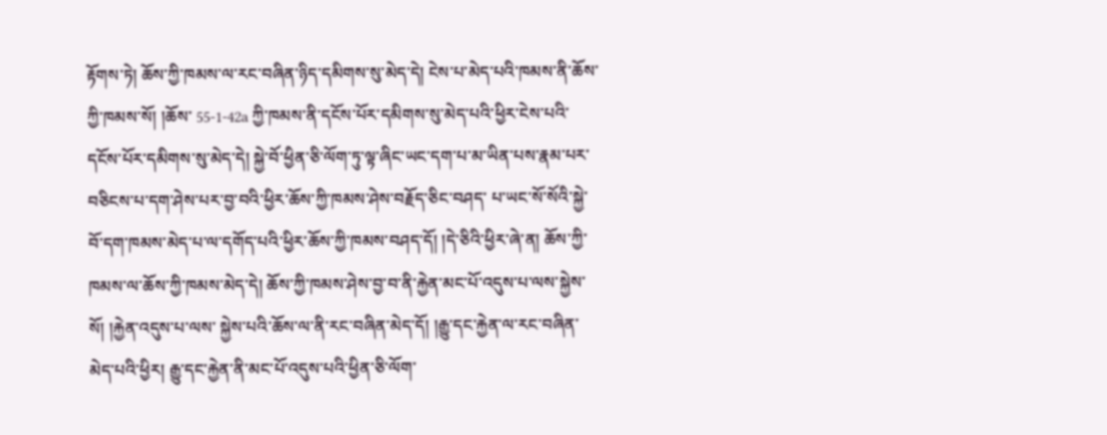རྟོགས་ཏེ། ཆོས་ཀྱི་ཁམས་ལ་རང་བཞིན་ཉིད་དམིགས་སུ་མེད་དེ། ངེས་པ་མེད་པའི་ཁམས་ནི་ཆོས་ཀྱི་ཁམས་སོ། །ཆོས་ 55-1-42a ཀྱི་ཁམས་ནི་དངོས་པོར་དམིགས་སུ་མེད་པའི་ཕྱིར་ངེས་པའི་དངོས་པོར་དམིགས་སུ་མེད་དེ། སྐྱེ་བོ་ཕྱིན་ཅི་ལོག་ཏུ་ལྟ་ཞིང་ཡང་དག་པ་མ་ཡིན་པས་རྣམ་པར་བཅིངས་པ་དག་ཤེས་པར་བྱ་བའི་ཕྱིར་ཆོས་ཀྱི་ཁམས་ཤེས་བརྗོད་ཅིང་བཤད་ པ་ཡང་སོ་སོའི་སྐྱེ་བོ་དག་ཁམས་མེད་པ་ལ་དགོད་པའི་ཕྱིར་ཆོས་ཀྱི་ཁམས་བཤད་དོ། །དེ་ཅིའི་ཕྱིར་ཞེ་ན། ཆོས་ཀྱི་ཁམས་ལ་ཆོས་ཀྱི་ཁམས་མེད་དེ། ཆོས་ཀྱི་ཁམས་ཤེས་བྱ་བ་ནི་རྐྱེན་མང་པོ་འདུས་པ་ལས་སྐྱེས་སོ། །རྐྱེན་འདུས་པ་ལས་ སྐྱེས་པའི་ཆོས་ལ་ནི་རང་བཞིན་མེད་དོ། །རྒྱུ་དང་རྐྱེན་ལ་རང་བཞིན་མེད་པའི་ཕྱིར། རྒྱུ་དང་རྐྱེན་ནི་མང་པོ་འདུས་པའི་ཕྱིན་ཅི་ལོག་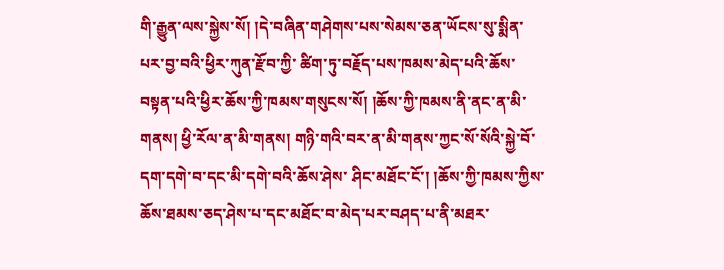གི་རྒྱུན་ལས་སྐྱེས་སོ། །དེ་བཞིན་གཤེགས་པས་སེམས་ཅན་ཡོངས་སུ་སྨིན་པར་བྱ་བའི་ཕྱིར་ཀུན་རྫོབ་ཀྱི་ ཚིག་ཏུ་བརྗོད་པས་ཁམས་མེད་པའི་ཆོས་བསྟན་པའི་ཕྱིར་ཆོས་ཀྱི་ཁམས་གསུངས་སོ། །ཆོས་ཀྱི་ཁམས་ནི་ནང་ན་མི་གནས། ཕྱི་རོལ་ན་མི་གནས། གཉི་གའི་བར་ན་མི་གནས་ཀྱང་སོ་སོའི་སྐྱེ་བོ་དག་དགེ་བ་དང་མི་དགེ་བའི་ཆོས་ཤེས་ ཤིང་མཐོང་ངོ་། །ཆོས་ཀྱི་ཁམས་ཀྱིས་ཆོས་ཐམས་ཅད་ཤེས་པ་དང་མཐོང་བ་མེད་པར་བཤད་པ་ནི་མཐར་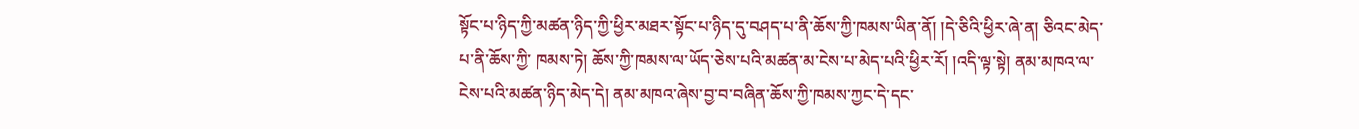སྟོང་པ་ཉིད་ཀྱི་མཚན་ཉིད་ཀྱི་ཕྱིར་མཐར་སྟོང་པ་ཉིད་དུ་བཤད་པ་ནི་ཆོས་ཀྱི་ཁམས་ཡིན་ནོ། །དེ་ཅིའི་ཕྱིར་ཞེ་ན། ཅིའང་མེད་པ་ནི་ཆོས་ཀྱི་ ཁམས་ཏེ། ཆོས་ཀྱི་ཁམས་ལ་ཡོད་ཅེས་པའི་མཚན་མ་ངེས་པ་མེད་པའི་ཕྱིར་རོ། །འདི་ལྟ་སྟེ། ནམ་མཁའ་ལ་ངེས་པའི་མཚན་ཉིད་མེད་དེ། ནམ་མཁའ་ཞེས་བྱ་བ་བཞིན་ཆོས་ཀྱི་ཁམས་ཀྱང་དེ་དང་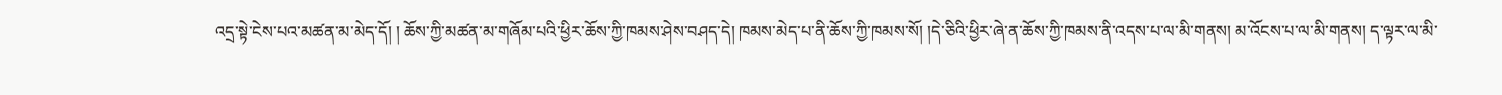འདྲ་སྟེ་ངེས་པའ་མཚན་མ་མེད་དོ། ། ཆོས་ཀྱི་མཚན་མ་གཞོམ་པའི་ཕྱིར་ཆོས་ཀྱི་ཁམས་ཤེས་བཤད་དེ། ཁམས་མེད་པ་ནི་ཆོས་ཀྱི་ཁམས་སོ། །དེ་ཅིའི་ཕྱིར་ཞེ་ན་ཆོས་ཀྱི་ཁམས་ནི་འདས་པ་ལ་མི་གནས། མ་འོངས་པ་ལ་མི་གནས། ད་ལྟར་ལ་མི་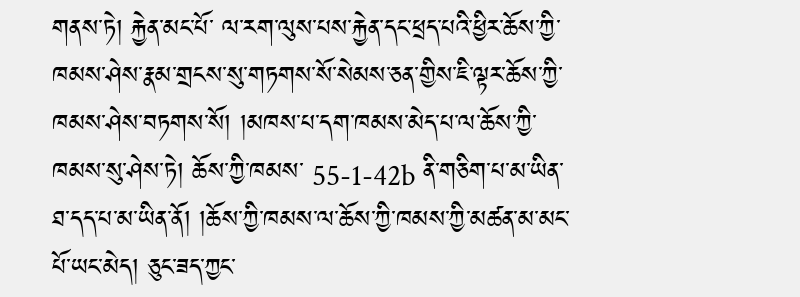གནས་ཏེ། རྐྱེན་མང་པོ་ ལ་རག་ལུས་པས་རྐྱེན་དང་ཕྲད་པའི་ཕྱིར་ཆོས་ཀྱི་ཁམས་ཤེས་རྣམ་གྲངས་སུ་གཏགས་སོ་སེམས་ཅན་གྱིས་ཇི་ལྟར་ཆོས་ཀྱི་ཁམས་ཤེས་བཏགས་སོ། །མཁས་པ་དག་ཁམས་མེད་པ་ལ་ཆོས་ཀྱི་ཁམས་སུ་ཤེས་ཏེ། ཆོས་ཀྱི་ཁམས་ 55-1-42b ནི་གཅིག་པ་མ་ཡིན་ཐ་དད་པ་མ་ཡིན་ནོ། །ཆོས་ཀྱི་ཁམས་ལ་ཆོས་ཀྱི་ཁམས་ཀྱི་མཚན་མ་མང་པོ་ཡང་མེད། ཅུང་ཟད་ཀྱང་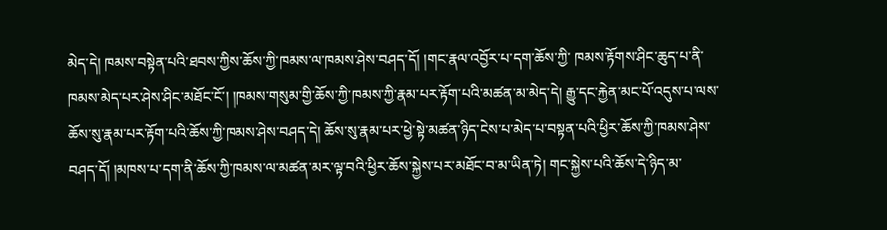མེད་དེ། ཁམས་བསྟེན་པའི་ཐབས་ཀྱིས་ཆོས་ཀྱི་ཁམས་ལ་ཁམས་ཤེས་བཤད་དོ། །གང་རྣལ་འབྱོར་པ་དག་ཆོས་ཀྱི་ ཁམས་རྟོགས་ཤིང་ཆུད་པ་ནི་ཁམས་མེད་པར་ཤེས་ཤིང་མཐོང་ངོ་། །ཁམས་གསུམ་གྱི་ཆོས་ཀྱི་ཁམས་ཀྱི་རྣམ་པར་རྟོག་པའི་མཚན་མ་མེད་དེ། རྒྱུ་དང་རྐྱེན་མང་པོ་འདུས་པ་ལས་ཆོས་སུ་རྣམ་པར་རྟོག་པའི་ཆོས་ཀྱི་ཁམས་ཤེས་བཤད་དེ། ཆོས་སུ་རྣམ་པར་ཕྱེ་སྟེ་མཚན་ཉིད་ངེས་པ་མེད་པ་བསྟན་པའི་ཕྱིར་ཆོས་ཀྱི་ཁམས་ཤེས་བཤད་དོ། །མཁས་པ་དག་ནི་ཆོས་ཀྱི་ཁམས་ལ་མཚན་མར་ལྟ་བའི་ཕྱིར་ཆོས་སྐྱེས་པར་མཐོང་བ་མ་ཡིན་ཏེ། གང་སྐྱེས་པའི་ཆོས་དེ་ཉིད་མ་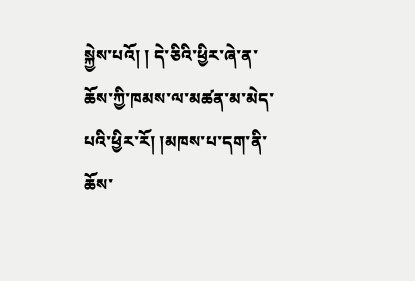སྐྱེས་པའོ། ། དེ་ཅིའི་ཕྱིར་ཞེ་ན་ཆོས་ཀྱི་ཁམས་ལ་མཚན་མ་མེད་པའི་ཕྱིར་རོ། །མཁས་པ་དག་ནི་ཆོས་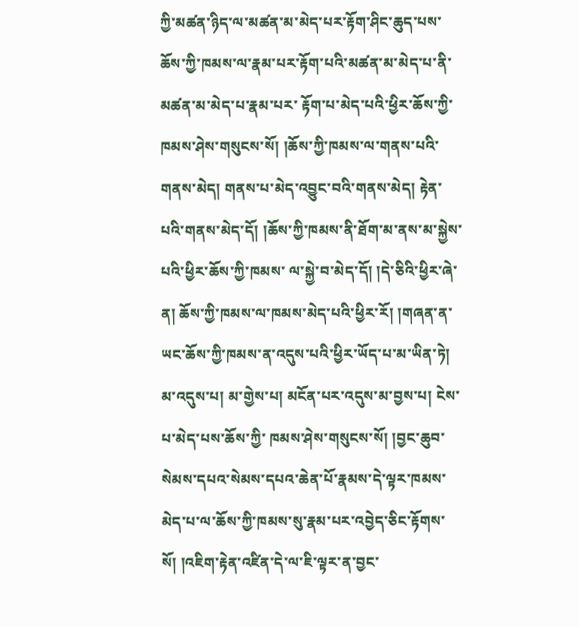ཀྱི་མཚན་ཉིད་ལ་མཚན་མ་མེད་པར་རྟོག་ཤིང་ཆུད་པས་ཆོས་ཀྱི་ཁམས་ལ་རྣམ་པར་རྟོག་པའི་མཚན་མ་མེད་པ་ནི་མཚན་མ་མེད་པ་རྣམ་པར་ རྟོག་པ་མེད་པའི་ཕྱིར་ཆོས་ཀྱི་ཁམས་ཤེས་གསུངས་སོ། །ཆོས་ཀྱི་ཁམས་ལ་གནས་པའི་གནས་མེད། གནས་པ་མེད་འབྱུང་བའི་གནས་མེད། རྟེན་པའི་གནས་མེད་དོ། །ཆོས་ཀྱི་ཁམས་ནི་ཐོག་མ་ནས་མ་སྐྱེས་པའི་ཕྱིར་ཆོས་ཀྱི་ཁམས་ ལ་སྐྱེ་བ་མེད་དོ། །དེ་ཅིའི་ཕྱིར་ཞེ་ན། ཆོས་ཀྱི་ཁམས་ལ་ཁམས་མེད་པའི་ཕྱིར་རོ། །གཞན་ན་ཡང་ཆོས་ཀྱི་ཁམས་ན་འདུས་པའི་ཕྱིར་ཡོད་པ་མ་ཡིན་ཏེ། མ་འདུས་པ། མ་གྱེས་པ། མངོན་པར་འདུས་མ་བྱས་པ། ངེས་པ་མེད་པས་ཆོས་ཀྱི་ ཁམས་ཤེས་གསུངས་སོ། །བྱང་ཆུབ་སེམས་དཔའ་སེམས་དཔའ་ཆེན་པོ་རྣམས་དེ་ལྟར་ཁམས་མེད་པ་ལ་ཆོས་ཀྱི་ཁམས་སུ་རྣམ་པར་འབྱེད་ཅིང་རྟོགས་སོ། །འཇིག་རྟེན་འཛིན་དེ་ལ་ཇི་ལྟར་ན་བྱང་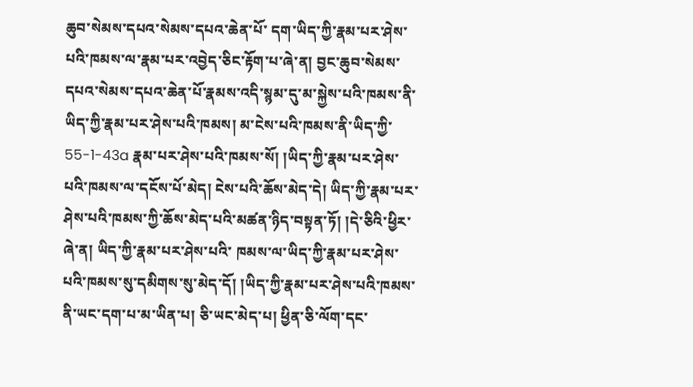ཆུབ་སེམས་དཔའ་སེམས་དཔའ་ཆེན་པོ་ དག་ཡིད་ཀྱི་རྣམ་པར་ཤེས་པའི་ཁམས་ལ་རྣམ་པར་འབྱེད་ཅིང་རྟོག་པ་ཞེ་ན། བྱང་ཆུབ་སེམས་དཔའ་སེམས་དཔའ་ཆེན་པོ་རྣམས་འདི་སྙམ་དུ་མ་སྐྱེས་པའི་ཁམས་ནི་ཡིད་ཀྱི་རྣམ་པར་ཤེས་པའི་ཁམས། མ་ངེས་པའི་ཁམས་ནི་ཡིད་ཀྱི་ 55-1-43a རྣམ་པར་ཤེས་པའི་ཁམས་སོ། །ཡིད་ཀྱི་རྣམ་པར་ཤེས་པའི་ཁམས་ལ་དངོས་པོ་མེད། ངེས་པའི་ཆོས་མེད་དེ། ཡིད་ཀྱི་རྣམ་པར་ཤེས་པའི་ཁམས་ཀྱི་ཆོས་མེད་པའི་མཚན་ཉིད་བསྟན་ཏོ། །དེ་ཅིའི་ཕྱིར་ཞེ་ན། ཡིད་ཀྱི་རྣམ་པར་ཤེས་པའི་ ཁམས་ལ་ཡིད་ཀྱི་རྣམ་པར་ཤེས་པའི་ཁམས་སུ་དམིགས་སུ་མེད་དོ། །ཡིད་ཀྱི་རྣམ་པར་ཤེས་པའི་ཁམས་ནི་ཡང་དག་པ་མ་ཡིན་པ། ཅི་ཡང་མེད་པ། ཕྱིན་ཅི་ལོག་དང་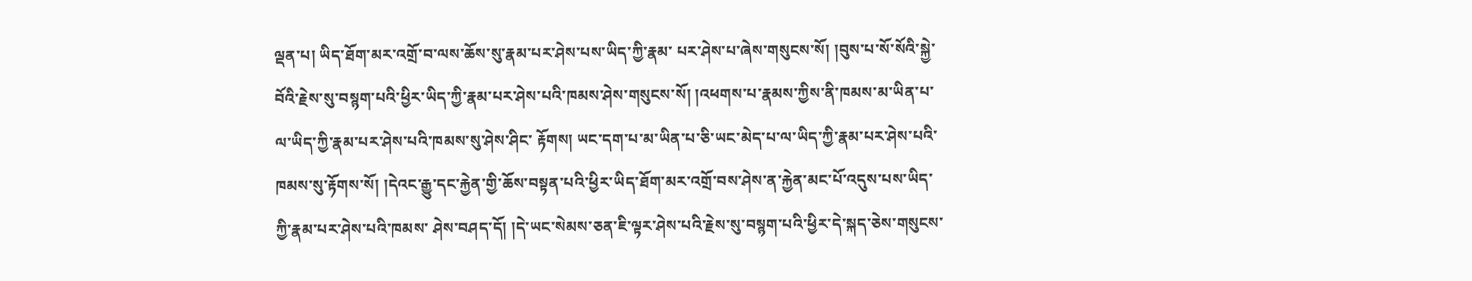ལྡན་པ། ཡིད་ཐོག་མར་འགྲོ་བ་ལས་ཆོས་སུ་རྣམ་པར་ཤེས་པས་ཡིད་ཀྱི་རྣམ་ པར་ཤེས་པ་ཞེས་གསུངས་སོ། །བུས་པ་སོ་སོའི་སྐྱེ་བོའི་རྗེས་སུ་བསྙག་པའི་ཕྱིར་ཡིད་ཀྱི་རྣམ་པར་ཤེས་པའི་ཁམས་ཤེས་གསུངས་སོ། །འཕགས་པ་རྣམས་ཀྱིས་ནི་ཁམས་མ་ཡིན་པ་ལ་ཡིད་ཀྱི་རྣམ་པར་ཤེས་པའི་ཁམས་སུ་ཤེས་ཤིང་ རྟོགས། ཡང་དག་པ་མ་ཡིན་པ་ཅི་ཡང་མེད་པ་ལ་ཡིད་ཀྱི་རྣམ་པར་ཤེས་པའི་ཁམས་སུ་རྟོགས་སོ། །དེའང་རྒྱུ་དང་རྐྱེན་གྱི་ཆོས་བསྟན་པའི་ཕྱིར་ཡིད་ཐོག་མར་འགྲོ་བས་ཤེས་ན་རྐྱེན་མང་པོ་འདུས་པས་ཡིད་ཀྱི་རྣམ་པར་ཤེས་པའི་ཁམས་ ཤེས་བཤད་དོ། །དེ་ཡང་སེམས་ཅན་ཇི་ལྟར་ཤེས་པའི་རྗེས་སུ་བསྙག་པའི་ཕྱིར་དེ་སྐད་ཅེས་གསུངས་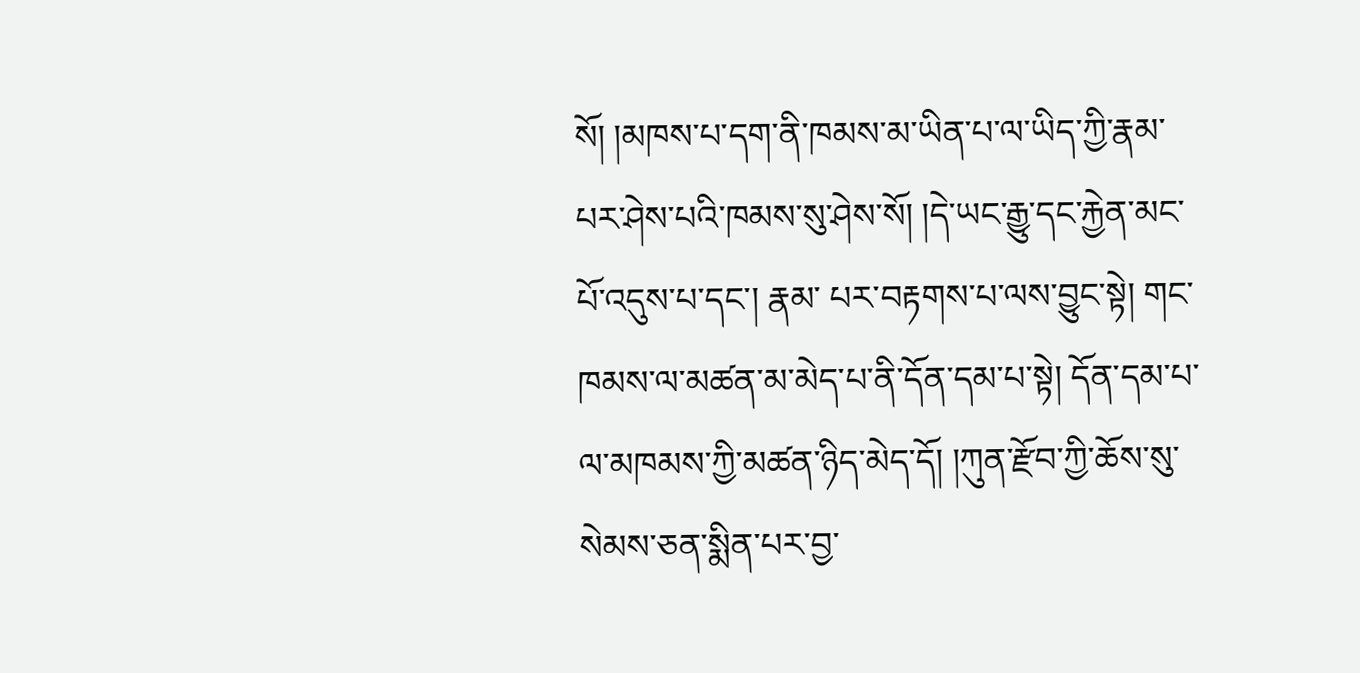སོ། །མཁས་པ་དག་ནི་ཁམས་མ་ཡིན་པ་ལ་ཡིད་ཀྱི་རྣམ་པར་ཤེས་པའི་ཁམས་སུ་ཤེས་སོ། །དེ་ཡང་རྒྱུ་དང་རྐྱེན་མང་པོ་འདུས་པ་དང་། རྣམ་ པར་བརྟགས་པ་ལས་བྱུང་སྟེ། གང་ཁམས་ལ་མཚན་མ་མེད་པ་ནི་དོན་དམ་པ་སྟེ། དོན་དམ་པ་ལ་མཁམས་ཀྱི་མཚན་ཉིད་མེད་དོ། །ཀུན་རྫོབ་ཀྱི་ཆོས་སུ་སེམས་ཅན་སྨིན་པར་བྱ་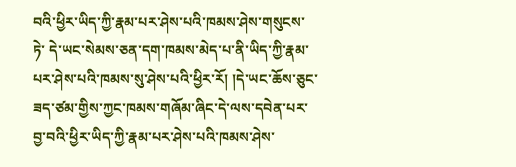བའི་ཕྱིར་ཡིད་ཀྱི་རྣམ་པར་ཤེས་པའི་ཁམས་ཤེས་གསུངས་ཏེ་ དེ་ཡང་སེམས་ཅན་དག་ཁམས་མེད་པ་ནི་ཡིད་ཀྱི་རྣམ་པར་ཤེས་པའི་ཁམས་སུ་ཤེས་པའི་ཕྱིར་རོ། །དེ་ཡང་ཆོས་ཅུང་ཟད་ཙམ་གྱིས་ཀྱང་ཁམས་གཞོམ་ཞིང་དེ་ལས་དབེན་པར་བྱ་བའི་ཕྱིར་ཡིད་ཀྱི་རྣམ་པར་ཤེས་པའི་ཁམས་ཤེས་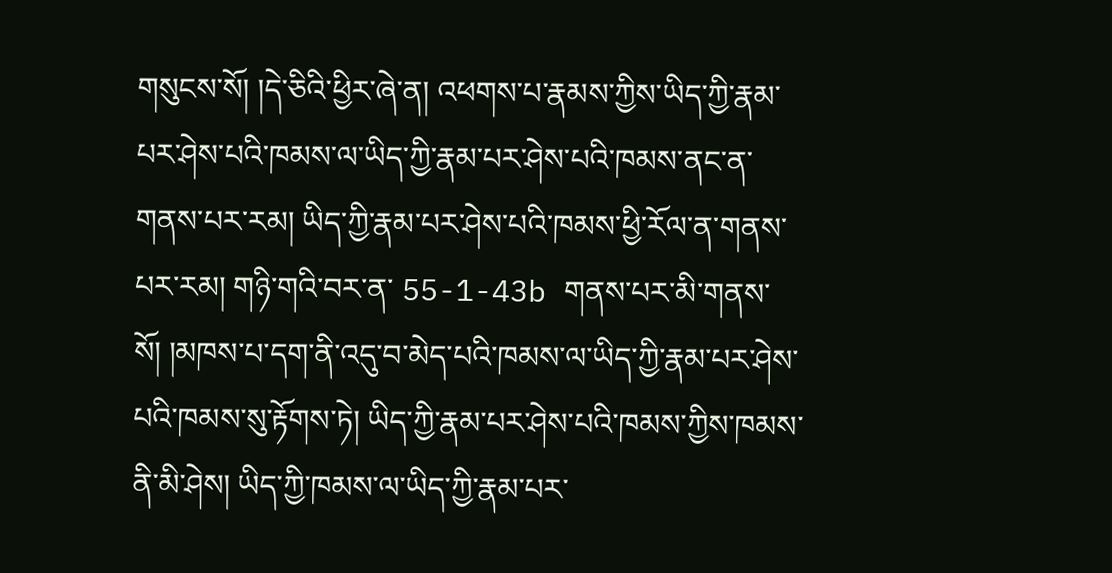གསུངས་སོ། །དེ་ཅིའི་ཕྱིར་ཞེ་ན། འཕགས་པ་རྣམས་ཀྱིས་ཡིད་ཀྱི་རྣམ་པར་ཤེས་པའི་ཁམས་ལ་ཡིད་ཀྱི་རྣམ་པར་ཤེས་པའི་ཁམས་ནང་ན་གནས་པར་རམ། ཡིད་ཀྱི་རྣམ་པར་ཤེས་པའི་ཁམས་ཕྱི་རོལ་ན་གནས་པར་རམ། གཉི་གའི་བར་ན་ 55-1-43b གནས་པར་མི་གནས་སོ། །མཁས་པ་དག་ནི་འདུ་བ་མེད་པའི་ཁམས་ལ་ཡིད་ཀྱི་རྣམ་པར་ཤེས་པའི་ཁམས་སུ་རྟོགས་ཏེ། ཡིད་ཀྱི་རྣམ་པར་ཤེས་པའི་ཁམས་ཀྱིས་ཁམས་ནི་མི་ཤེས། ཡིད་ཀྱི་ཁམས་ལ་ཡིད་ཀྱི་རྣམ་པར་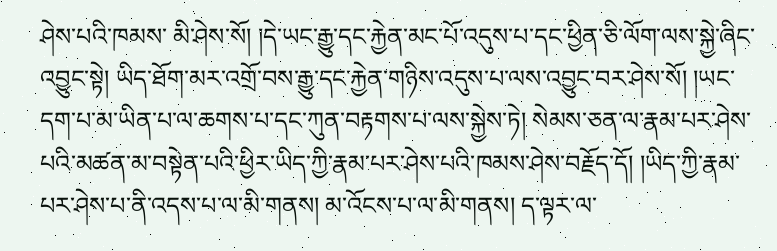ཤེས་པའི་ཁམས་ མི་ཤེས་སོ། །དེ་ཡང་རྒྱུ་དང་རྐྱེན་མང་པོ་འདུས་པ་དང་ཕྱིན་ཅི་ལོག་ལས་སྐྱེ་ཞིང་འབྱུང་སྟེ། ཡིད་ཐོག་མར་འགྲོ་བས་རྒྱུ་དང་རྐྱེན་གཉིས་འདུས་པ་ལས་འབྱུང་བར་ཤེས་སོ། །ཡང་དག་པ་མ་ཡིན་པ་ལ་ཆགས་པ་དང་ཀུན་བརྟགས་པ་ལས་སྐྱེས་ཏེ། སེམས་ཅན་ལ་རྣམ་པར་ཤེས་པའི་མཚན་མ་བསྟེན་པའི་ཕྱིར་ཡིད་ཀྱི་རྣམ་པར་ཤེས་པའི་ཁམས་ཤེས་བརྗོད་དོ། །ཡིད་ཀྱི་རྣམ་པར་ཤེས་པ་ནི་འདས་པ་ལ་མི་གནས། མ་འོངས་པ་ལ་མི་གནས། ད་ལྟར་ལ་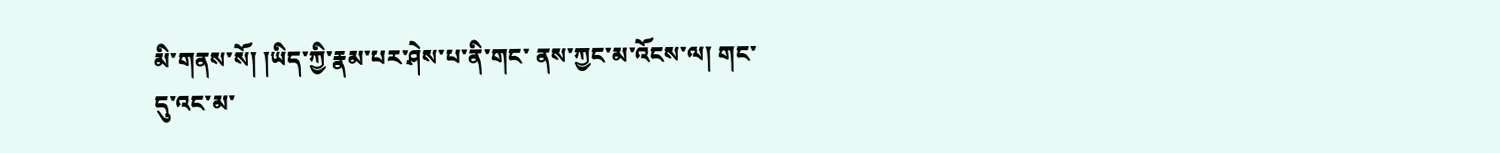མི་གནས་སོ། །ཡིད་ཀྱི་རྣམ་པར་ཤེས་པ་ནི་གང་ ནས་ཀྱང་མ་འོངས་ལ། གང་དུ་འང་མ་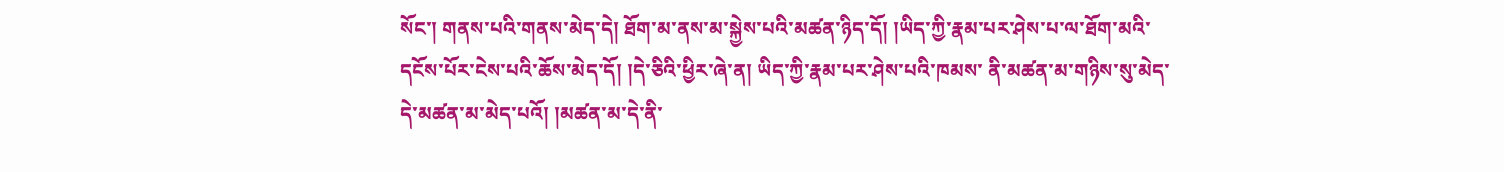སོང་། གནས་པའི་གནས་མེད་དེ། ཐོག་མ་ནས་མ་སྐྱེས་པའི་མཚན་ཉིད་དོ། །ཡིད་ཀྱི་རྣམ་པར་ཤེས་པ་ལ་ཐོག་མའི་དངོས་པོར་ངེས་པའི་ཆོས་མེད་དོ། །དེ་ཅིའི་ཕྱིར་ཞེ་ན། ཡིད་ཀྱི་རྣམ་པར་ཤེས་པའི་ཁམས་ ནི་མཚན་མ་གཉིས་སུ་མེད་དེ་མཚན་མ་མེད་པའོ། །མཚན་མ་དེ་ནི་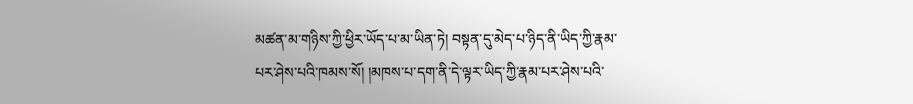མཚན་མ་གཉིས་ཀྱི་ཕྱིར་ཡོད་པ་མ་ཡིན་ཏེ། བསྟན་དུ་མེད་པ་ཉིད་ནི་ཡིད་ཀྱི་རྣམ་པར་ཤེས་པའི་ཁམས་སོ། །མཁས་པ་དག་ནི་དེ་ལྟར་ཡིད་ཀྱི་རྣམ་པར་ཤེས་པའི་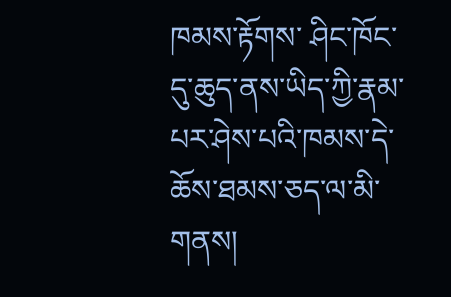ཁམས་རྟོགས་ ཤིང་ཁོང་དུ་ཆུད་ནས་ཡིད་ཀྱི་རྣམ་པར་ཤེས་པའི་ཁམས་དེ་ཆོས་ཐམས་ཅད་ལ་མི་གནས།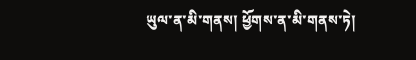ཡུལ་ན་མི་གནས། ཕྱོགས་ན་མི་གནས་ཏེ།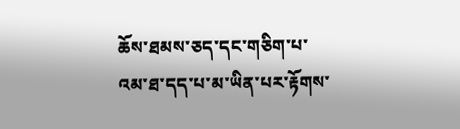ཆོས་ཐམས་ཅད་དང་གཅིག་པ་འམ་ཐ་དད་པ་མ་ཡིན་པར་རྟོགས་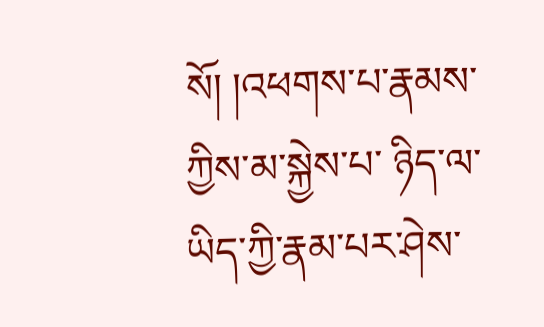སོ། །འཕགས་པ་རྣམས་ཀྱིས་མ་སྐྱེས་པ་ ཉིད་ལ་ཡིད་ཀྱི་རྣམ་པར་ཤེས་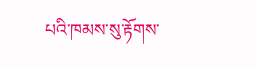པའི་ཁམས་སུ་རྟོགས་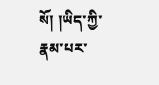སོ། །ཡིད་ཀྱི་རྣམ་པར་